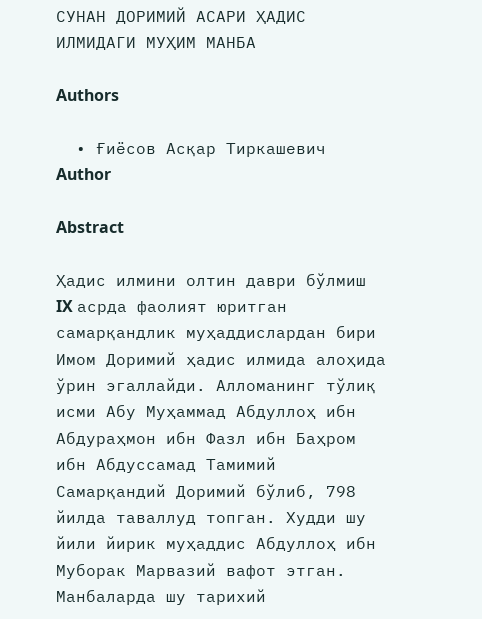СУНАН ДОРИМИЙ АСАРИ ҲАДИС ИЛМИДАГИ МУҲИМ МАНБА

Authors

  • Ғиёсов Асқар Тиркашевич Author

Abstract

Ҳадис илмини олтин даври бўлмиш IX асрда фаолият юритган самарқандлик муҳаддислардан бири Имом Доримий ҳадис илмида алоҳида ўрин эгаллайди. Алломанинг тўлиқ исми Абу Муҳаммад Абдуллоҳ ибн Абдураҳмон ибн Фазл ибн Баҳром ибн Абдуссамад Тамимий Самарқандий Доримий бўлиб, 798 йилда таваллуд топган. Худди шу йили йирик муҳаддис Абдуллоҳ ибн Муборак Марвазий вафот этган. Манбаларда шу тарихий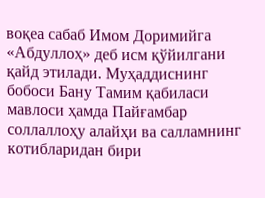воқеа сабаб Имом Доримийга «Абдуллоҳ» деб исм қўйилгани қайд этилади. Муҳаддиснинг бобоси Бану Тамим қабиласи мавлоси ҳамда Пайғамбар соллаллоҳу алайҳи ва салламнинг котибларидан бири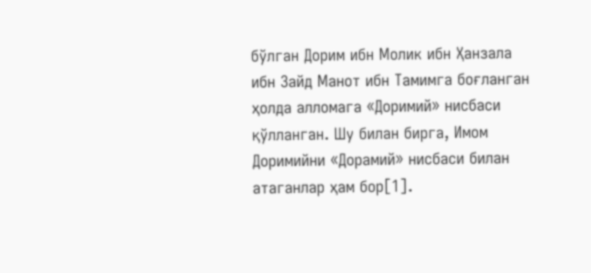бўлган Дорим ибн Молик ибн Ҳанзала ибн Зайд Манот ибн Тамимга боғланган ҳолда алломага «Доримий» нисбаси қўлланган. Шу билан бирга, Имом Доримийни «Дорамий» нисбаси билан атаганлар ҳам бор[1].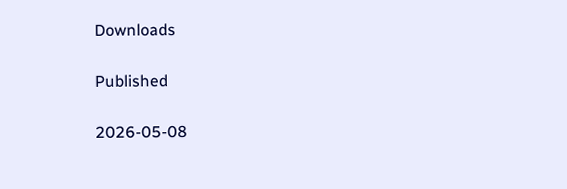Downloads

Published

2026-05-08